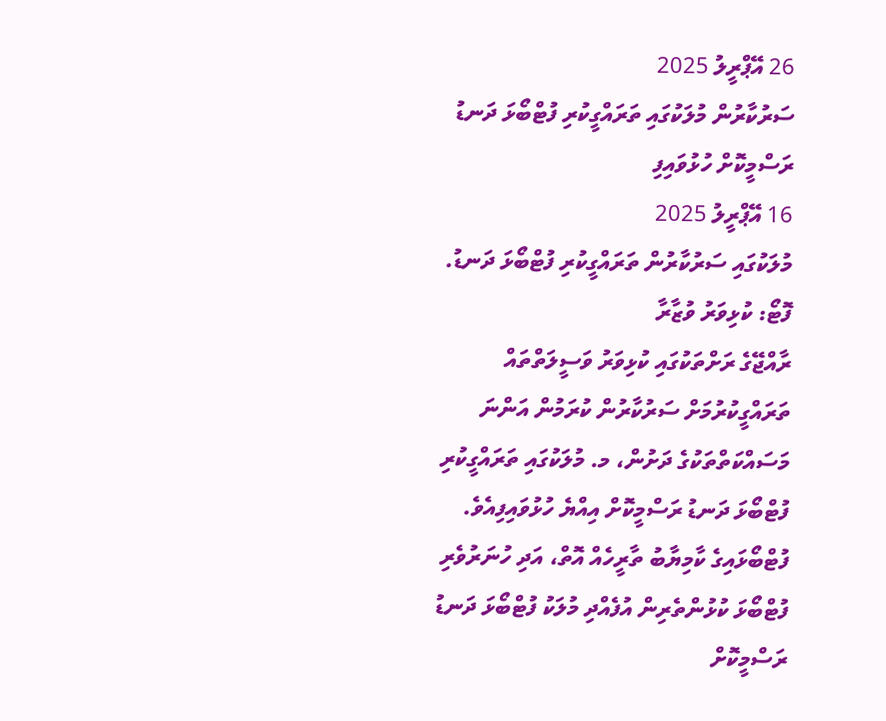26 އޭޕްރީލު 2025
ސަރުކާރުން މުލަކުގައި ތަރައްގީކުރި ފުޓްބޯޅަ ދަނޑު ރަސްމީކޮށް ހުޅުވައިފި
16 އޭޕްރީލު 2025
މުލަކުގައި ސަރުކާރުން ތަރައްގީކުރި ފުޓްބޯޅަ ދަނޑު. ފޮޓޯ: ކުޅިވަރު ވުޒާރާ
ރާއްޖޭގެ ރަށްތަކުގައި ކުޅިވަރު ވަސީލަތްތައް ތަރައްގީކުރުމަށް ސަރުކާރުން ކުރަމުން އަންނަ މަސައްކަތްތަކުގެ ދަށުން، މ. މުލަކުގައި ތަރައްގީކުރި ފުޓްބޯޅަ ދަނޑު ރަސްމީކޮށް އިއްޔެ ހުޅުވައިފިއެވެ.
ފުޓްބޯޅައިގެ ކާމިޔާބު ތާރީހެއް އޮތް، އަދި ހުނަރުވެރި ފުޓްބޯޅަ ކުޅުންތެރިން އުފެއްދި މުލަކު ފުޓްބޯޅަ ދަނޑު ރަސްމީކޮށް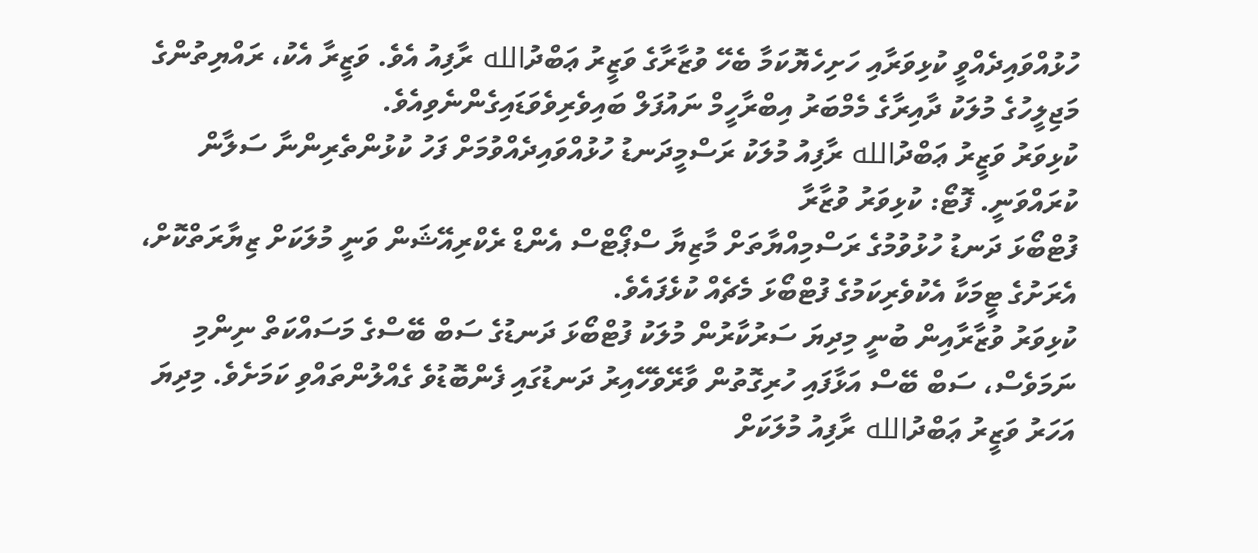ހުޅުއްވައިދެއްވީ ކުޅިވަރާއި ހަށިހެޔޮކަމާ ބެހޭ ވުޒާރާގެ ވަޒީރު ޢަބްދުالله ރާފިއު އެވެ. ވަޒީރާ އެކު، ރައްޔިތުންގެ މަޖިލީހުގެ މުލަކު ދާއިރާގެ މެމްބަރު އިބްރާހީމް ނައުފަލް ބައިވެރިވެވަޑައިގެންނެވިއެވެ.
ކުޅިވަރު ވަޒީރު ޢަބްދުالله ރާފިއު މުލަކު ރަސްމީދަނޑު ހުޅުއްވައިދެއްވުމަށް ފަހު ކުޅުންތެރިންނާ ސަލާން ކުރައްވަނީ. ފޮޓޯ: ކުޅިވަރު ވުޒާރާ
ފުޓްބޯޅަ ދަނޑު ހުޅުވުމުގެ ރަސްމިއްޔާތަށް މާޒިޔާ ސްޕޯޓްސް އެންޑް ރެކްރިއޭޝަން ވަނީ މުލަކަށް ޒިޔާރަތްކޮށް، އެރަށުގެ ޓީމަކާ އެކުވެރިކަމުގެ ފުޓްބޯޅަ މެޗެއް ކުޅެފައެވެ.
ކުޅިވަރު ވުޒާރާއިން ބުނީ މިދިޔަ ސަރުކާރުން މުލަކު ފުޓްބޯޅަ ދަނޑުގެ ސަބް ބޭސްގެ މަސައްކަތް ނިންމި ނަމަވެސް، ސަބް ބޭސް އަޅާފައި ހުރިގޮތުން ވާރޭވެހޭއިރު ދަނޑުގައި ފެންބޮޑުވެ ގެއްލުންތައްވި ކަމަށެވެ. މިދިޔަ އަހަރު ވަޒީރު ޢަބްދުالله ރާފިއު މުލަކަށް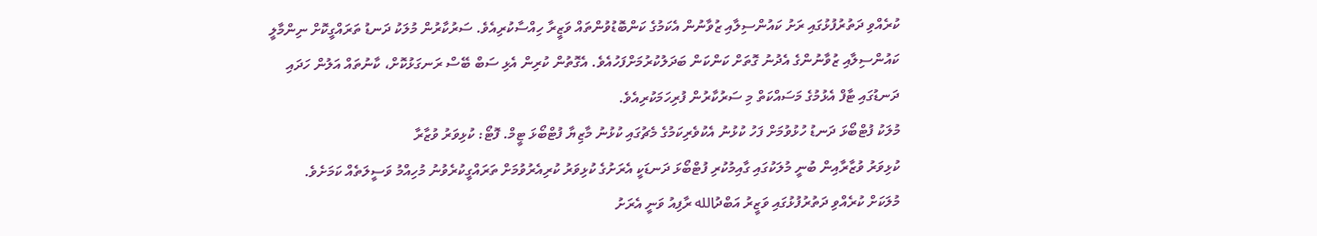ކުރެއްވި ދަތުރުފުޅުގައި ރަށު ކައުންސިލާއި ޒުވާނުން އެކަމުގެ ކަންބޮޑުވުންތައް ވަޒީރާ ހިއްސާކުރިއެވެ. ސަރުކާރުން މުލަކު ދަނޑު ތަރައްގީކޮށް ނިންމާލީ ކައުންސިލާއި ޒުވާނުންގެ އެދުނު ގޮތަށް ކަންކަން ބަދަލުކުރުމަށްފަހުއެވެ. އެގޮތުން ކުރިން އެޅި ސަބް ބޭސް ރަނގަޅުކޮށް، ކާނުތައް އަލުން ހަދައި ދަނޑުގައި ޓާފް އެޅުމުގެ މަސައްކަތް މި ސަރުކާރުން ފުރިހަމަކުރިއެވެ.
މުލަކު ފުޓްބޯޅަ ދަނޑު ހުޅުވުމަށް ފަހު ކުޅުނު އެކުވެރިކަމުގެ މެޗުގައި ކުޅުނު މާޒިޔާ ފުޓްބޯޅަ ޓީމް. ފޮޓޯ: ކުޅިވަރު ވުޒާރާ
ކުޅިވަރު ވުޒާރާއިން ބުނީ މުލަކުގައި ގާއިމުކުރި ފުޓްބޯޅަ ދަނޑަކީ އެރަށުގެ ކުޅިވަރު ކުރިއެރުވުމަށް ތަރައްގީކުރެވުނު މުހިއްމު ވަސީލަތެއް ކަމަށެވެ.
މުލަކަށް ކުރެއްވި ދަތުރުފުޅުގައި ވަޒީރު އަބްދުالله ރާފިއު ވަނީ އެރަށު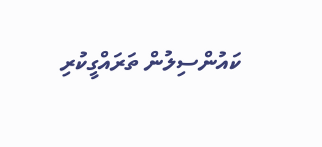ކައުންސިލުން ތަރައްގީކުރި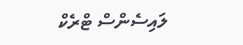ލައިސެންސް ޓްރެކް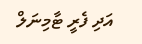އަދި ފެރީ ޓާމިނަލް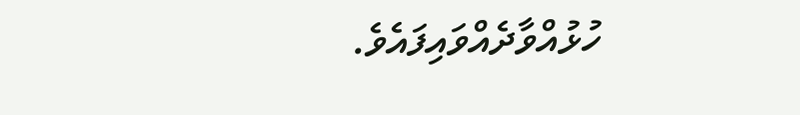ހުޅުއްވާދެއްވައިފައެވެ.